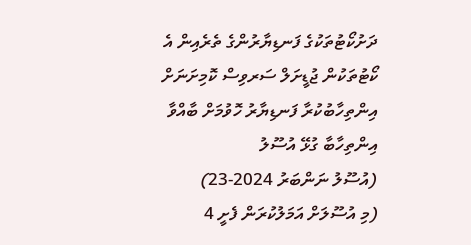ދަށުކޯޓުތަކުގެ ފަނޑިޔާރުންގެ ތެރެއިން އެ ކޯޓުތަކުން ޖުޑީށަލް ސަރވިސް ކޮމިށަނަށް އިންތިހާބުކުރާ ފަނޑިޔާރު ހޮވުމަށް ބާއްވާ އިންތިހާބާ ގުޅޭ އުސޫލު
(އުސޫލު ނަންބަރު 2024-23)
(މި އުސޫލަށް އަމަލުކުރަން ފެށީ 4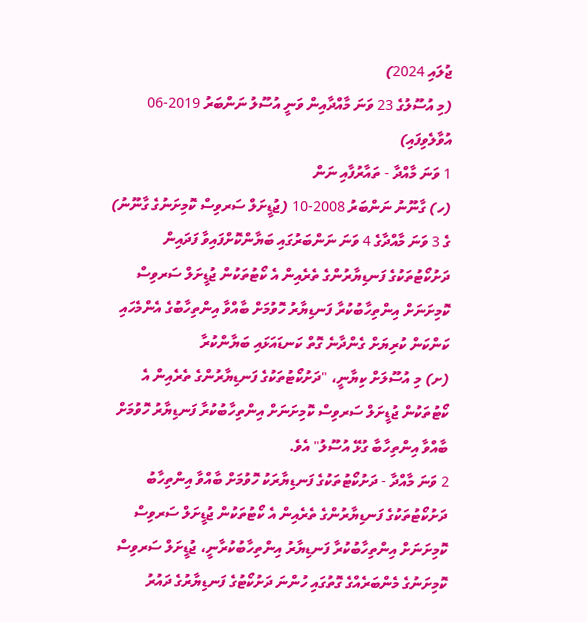ޖުލައި 2024)
(މި އުސޫލުގެ 23 ވަނަ މާއްދާއިން ވަނީ އުސޫލު ނަންބަރު 2019-06 އުވާލެވިފައި)
1 ވަނަ މާއްދާ - ތައާރުފާއި ނަން
(ހ) ގާނޫނު ނަންބަރު 2008-10 (ޖުޑީށަލް ސަރވިސް ކޮމިށަނުގެ ގާނޫނު) ގެ 3 ވަނަ މާއްދާގެ 4 ވަނަ ނަންބަރުގައި ބަޔާންކޮށްފައިވާ ފަދައިން ދަށުކޯޓުތަކުގެ ފަނޑިޔާރުންގެ ތެރެއިން އެ ކޯޓުތަކުން ޖުޑީށަލް ސަރވިސް ކޮމިށަނަށް އިންތިހާބުކުރާ ފަނޑިޔާރު ހޮވުމަށް ބާއްވާ އިންތިހާބުގެ އެންމެހައި ކަންކަން ކުރިޔަށް ގެންދާނެ ގޮތް ކަނޑައަޅައި ބަޔާންކުރާ
(ށ) މި އުސޫލަށް ކިޔާނީ، "ދަށުކޯޓުތަކުގެ ފަނޑިޔާރުންގެ ތެރެއިން އެ ކޯޓުތަކުން ޖުޑީށަލް ސަރވިސް ކޮމިށަނަށް އިންތިހާބުކުރާ ފަނޑިޔާރު ހޮވުމަށް ބާއްވާ އިންތިހާބާ ގުޅޭ އުސޫލު" އެވެ.
2 ވަނަ މާއްދާ - ދަށުކޯޓުތަކުގެ ފަނޑިޔާރަކު ހޮވުމަށް ބާއްވާ އިންތިހާބު
ދަށުކޯޓުތަކުގެ ފަނޑިޔާރުންގެ ތެރެއިން އެ ކޯޓުތަކުން ޖުޑީށަލް ސަރވިސް ކޮމިށަނަށް އިންތިހާބުކުރާ ފަނޑިޔާރު އިންތިހާބުކުރާނީ، ޖުޑީށަލް ސަރވިސް ކޮމިށަނުގެ މެންބަރެއްގެ ގޮތުގައި ހުންނަ ދަށުކޯޓުގެ ފަނޑިޔާރުގެ ދައުރު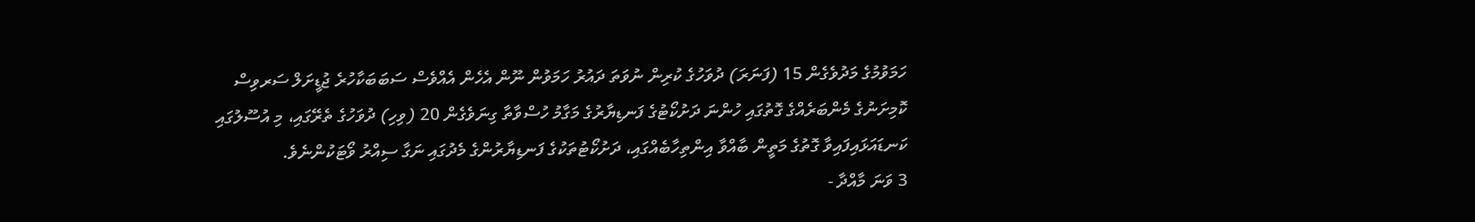ހަމަވުމުގެ މަދުވެގެން 15 (ފަނަރަ) ދުވަހުގެ ކުރިން ނުވަތަ ދައުރު ހަމަވުން ނޫން އެހެން އެއްވެސް ސަބަބަކާހުރެ ޖުޑީށަލް ސަރވިސް ކޮމިށަނުގެ މެންބަރެއްގެ ގޮތުގައި ހުންނަ ދަށުކޯޓުގެ ފަނޑިޔާރުގެ މަގާމު ހުސްވާތާ ގިނަވެގެން 20 (ވިހި) ދުވަހުގެ ތެރޭގައި، މި އުސޫލުގައި ކަނޑައަޅައިފައިވާ ގޮތުގެ މަތީން ބާއްވާ އިންތިހާބެއްގައި، ދަށުކޯޓުތަކުގެ ފަނޑިޔާރުންގެ މެދުގައި ނަގާ ސިއްރު ވޯޓަކުންނެވެ.
3 ވަނަ މާއްދާ -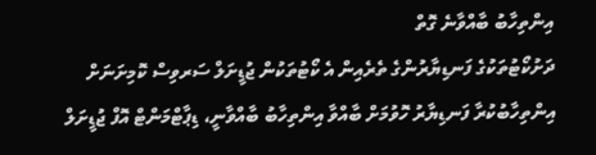އިންތިހާބު ބާއްވާނެ ގޮތް
ދަށުކޯޓުތަކުގެ ފަނޑިޔާރުންގެ ތެރެއިން އެ ކޯޓުތަކުން ޖުޑީށަލް ސަރވިސް ކޮމިށަނަށް އިންތިހާބުކުރާ ފަނޑިޔާރު ހޮވުމަށް ބާއްވާ އިންތިހާބު ބާއްވާނީ، ޑިޕާޓްމަންޓް އޮފް ޖުޑީށަލް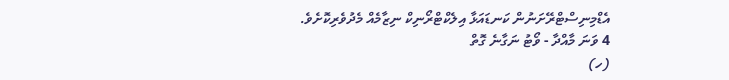އެޑްމިނިސްޓްރޭށަނުން ކަނޑައަޅާ އިލެކްޓްރޯނިކް ނިޒާމެއް މެދުވެރިކޮށެވެ.
4 ވަނަ މާއްދާ - ވޯޓު ނަގާނެ ގޮތް
(ހ)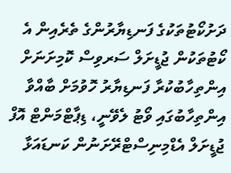ދަށުކޯޓުތަކުގެ ފަނޑިޔާރުންގެ ތެރެއިން އެ ކޯޓުތަކުން ޖުޑީށަލް ސަރވިސް ކޮމިށަނަށް އިންތިހާބުކުރާ ފަނޑިޔާރު ހޮވުމަށް ބާއްވާ އިންތިހާބުގައި ވޯޓު ލެވޭނީ، ޑިޕާޓްމަންޓް އޮފް ޖުޑީށަލް އެޑްމިނިސްޓްރޭށަނުން ކަނޑައަޅާ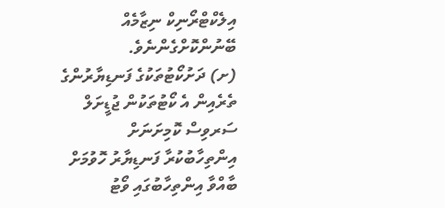އިލެކްޓްރޯނިކް ނިޒާމެއް ބޭނުންކޮށްގެންނެވެ.
(ށ) ދަށުކޯޓުތަކުގެ ފަނޑިޔާރުންގެ ތެރެއިން އެ ކޯޓުތަކުން ޖުޑީށަލް ސަރވިސް ކޮމިށަނަށް އިންތިހާބުކުރާ ފަނޑިޔާރު ހޮވުމަށް ބާއްވާ އިންތިހާބުގައި ވޯޓު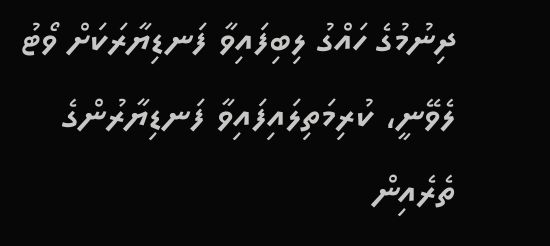ދިނުމުގެ ހައްގު ލިބިފައިވާ ފަނޑިޔާރަކަށް ވޯޓު ލެވޭނީ، ކުރިމަތިލައިފައިވާ ފަނޑިޔާރުންގެ ތެރެއިން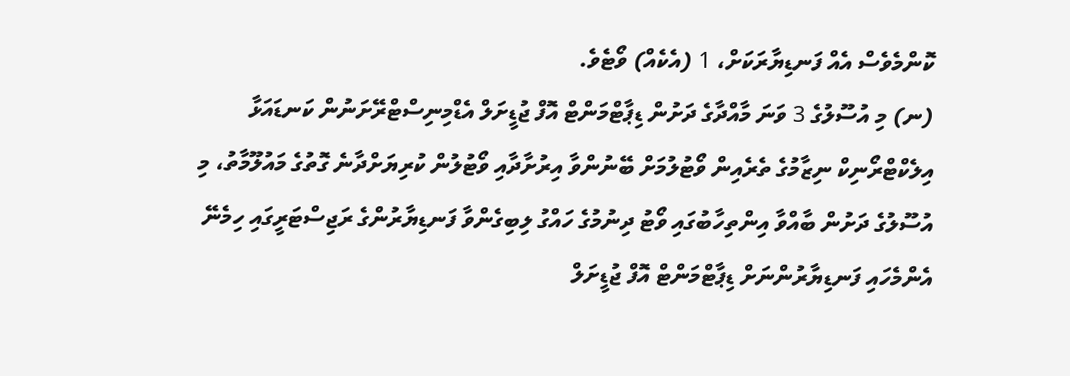ކޮންމެވެސް އެއް ފަނޑިޔާރަކަށް، 1 (އެކެއް) ވޯޓެވެ.
(ނ) މި އުސޫލުގެ 3 ވަނަ މާއްދާގެ ދަށުން ޑިޕާޓްމަންޓް އޮފް ޖުޑީށަލް އެޑްމިނިސްޓްރޭށަނުން ކަނޑައަޅާ އިލެކްޓްރޯނިކް ނިޒާމުގެ ތެރެއިން ވޯޓުލުމަށް ބޭނުންވާ އިރުށާދާއި ވޯޓުލުން ކުރިޔަށްދާނެ ގޮތުގެ މައުލޫމާތު، މި އުސޫލުގެ ދަށުން ބާއްވާ އިންތިހާބުގައި ވޯޓު ދިނުމުގެ ހައްގު ލިބިގެންވާ ފަނޑިޔާރުންގެ ރަޖިސްޓަރީގައި ހިމެނޭ އެންމެހައި ފަނޑިޔާރުންނަށް ޑިޕާޓްމަންޓް އޮފް ޖުޑީށަލް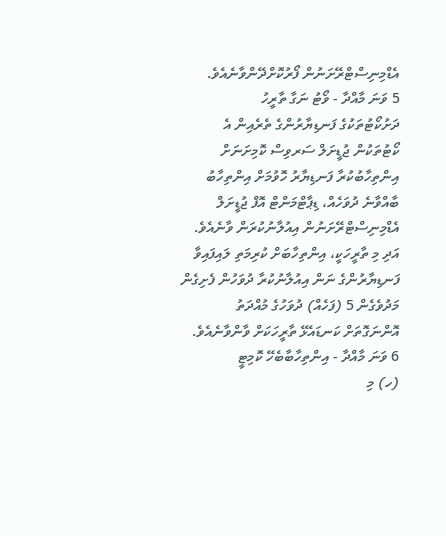އެޑްމިނިސްޓްރޭށަނުން ފޯރުކޮށްދޭންވާނެއެވެ.
5 ވަނަ މާއްދާ - ވޯޓު ނަގާ ތާރީހު
ދަށުކޯޓުތަކުގެ ފަނޑިޔާރުންގެ ތެރެއިން އެ ކޯޓުތަކުން ޖުޑީށަލް ސަރވިސް ކޮމިށަނަށް އިންތިހާބުކުރާ ފަނޑިޔާރު ހޮވުމަށް އިންތިހާބު ބާއްވާނެ ދުވަހެއް، ޑިޕާޓްމަންޓް އޮފް ޖުޑީށަލް އެޑްމިނިސްޓްރޭށަނުން އިއުލާނުކުރަން ވާނެއެވެ. އަދި މި ތާރީހަކީ، އިންތިހާބަށް ކުރިމަތި ލައިފައިވާ ފަނޑިޔާރުންގެ ނަން އިއުލާނުކުރާ ދުވަހުން ފެށިގެން މަދުވެގެން 5 (ފަހެއް) ދުވަހުގެ މުއްދަތު އޮންނަގޮތަށް ކަނޑައެޅޭ ތާރީހަކަށް ވާންވާނެއެވެ.
6 ވަނަ މާއްދާ - އިންތިހާބާބެހޭ ކޮމިޓީ
(ހ) މި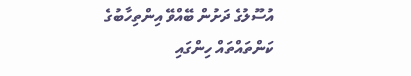އުސޫލުގެ ދަށުން ބޭއްވޭ އިންތިހާބުގެ ކަންތައްތައް ހިންގައި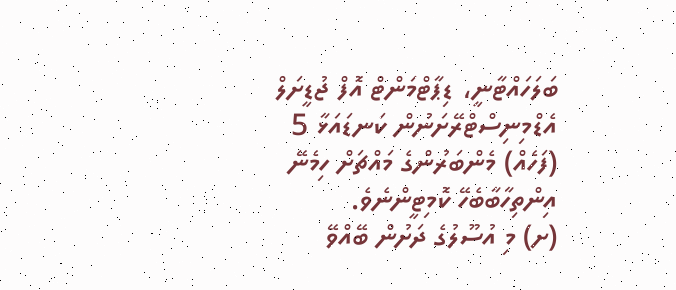ބަލަހައްޓާނީ، ޑިޕާޓްމަންޓް އޮފް ޖުޑީށަލް އެޑްމިނިސްޓްރޭށަނުން ކަނޑައަޅާ 5 (ފަހެއް) މެންބަރުންގެ މައްޗަށް ހިމެނޭ އިންތިހާބާބެހޭ ކޮމިޓީންނެވެ.
(ށ) މި އުސޫލުގެ ދަށުން ބޭއްވޭ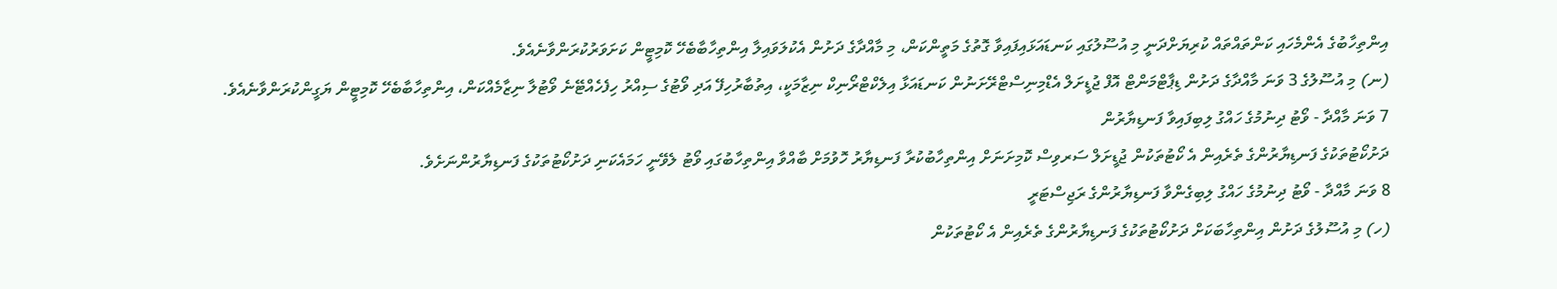އިންތިހާބުގެ އެންމެހައި ކަންތައްތައް ކުރިޔަށްދަނީ މި އުސޫލުގައި ކަނޑައަޅައިފައިވާ ގޮތުގެ މަތީންކަން، މި މާއްދާގެ ދަށުން އެކުލަވައިލާ އިންތިހާބާބެހޭ ކޮމިޓީން ކަށަވަރުކުރަންވާނެއެވެ.
(ނ) މި އުސޫލުގެ 3 ވަނަ މާއްދާގެ ދަށުން ޑިޕާޓްމަންޓް އޮފް ޖުޑީށަލް އެޑްމިނިސްޓްރޭށަނުން ކަނޑައަޅާ އިލެކްޓްރޯނިކް ނިޒާމަކީ، އިތުބާރުހިފޭ އަދި ވޯޓުގެ ސިއްރު ހިފެހެއްޓޭނެ ވޯޓުލާ ނިޒާމެއްކަން، އިންތިހާބާބެހޭ ކޮމިޓީން ޔަގީންކުރަންވާނެއެވެ.
7 ވަނަ މާއްދާ - ވޯޓު ދިނުމުގެ ހައްގު ލިބިފައިވާ ފަނޑިޔާރުން
ދަށުކޯޓުތަކުގެ ފަނޑިޔާރުންގެ ތެރެއިން އެ ކޯޓުތަކުން ޖުޑީށަލް ސަރވިސް ކޮމިށަނަށް އިންތިހާބުކުރާ ފަނޑިޔާރު ހޮވުމަށް ބާއްވާ އިންތިހާބުގައި ވޯޓު ލެވޭނީ ހަމައެކަނި ދަށުކޯޓުތަކުގެ ފަނޑިޔާރުންނަށެވެ.
8 ވަނަ މާއްދާ - ވޯޓު ދިނުމުގެ ހައްގު ލިބިގެންވާ ފަނޑިޔާރުންގެ ރަޖިސްޓަރީ
(ހ) މި އުސޫލުގެ ދަށުން އިންތިހާބަކަށް ދަށުކޯޓުތަކުގެ ފަނޑިޔާރުންގެ ތެރެއިން އެ ކޯޓުތަކުން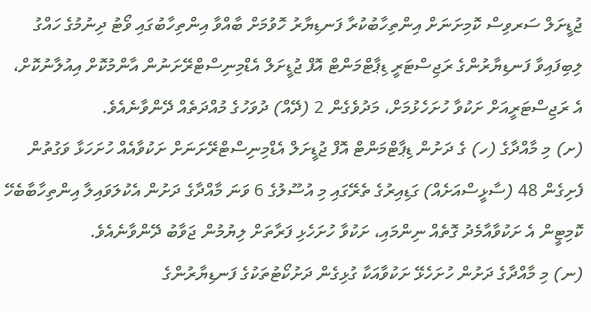ޖުޑީށަލް ސަރވިސް ކޮމިށަނަށް އިންތިހާބުކުރާ ފަނޑިޔާރު ހޮވުމަށް ބާއްވާ އިންތިހާބުގައި ވޯޓު ދިނުމުގެ ހައްގު ލިބިފައިވާ ފަނޑިޔާރުންގެ ރަޖިސްޓަރީ ޑިޕާޓްމަންޓް އޮފް ޖުޑީށަލް އެޑްމިނިސްޓްރޭށަނުން އާންމުކޮށް އިއުލާނުކޮށް، އެ ރަޖިސްޓަރީއަށް ށަކުވާ ހުށަހެޅުމަށް، މަދުވެގެން 2 (ދޭއް) ދުވަހުގެ މުއްދަތެއް ދޭންވާނެއެވެ.
(ށ) މި މާއްދާގެ (ހ) ގެ ދަށުން ޑިޕާޓްމަންޓް އޮފް ޖުޑީށަލް އެޑްމިނިސްޓްރޭށަނަށް ށަކުވާއެއް ހުށަހަޅާ ވަގުތުން ފެށިގެން 48 (ސާޅީސްއަށެއް) ގަޑިއިރުގެ ތެރޭގައި މި އުސޫލުގެ 6 ވަނަ މާއްދާގެ ދަށުން އެކުލަވައިލާ އިންތިހާބާބެހޭ ކޮމިޓީން އެ ށަކުވާއާމެދު ގޮތެއް ނިންމައި، ށަކުވާ ހުށަހެޅި ފަރާތަށް ލިޔުމުން ޖަވާބު ދޭންވާނެއެވެ.
(ނ) މި މާއްދާގެ ދަށުން ހުށަހެޅޭ ށަކުވާއަކާ ގުޅިގެން ދަށުކޯޓުތަކުގެ ފަނޑިޔާރުންގެ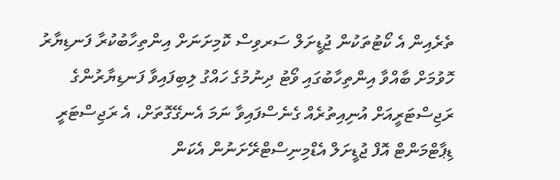ތެރެއިން އެ ކޯޓުތަކުން ޖުޑީށަލް ސަރވިސް ކޮމިށަނަށް އިންތިހާބުކުރާ ފަނޑިޔާރު ހޮވުމަށް ބާއްވާ އިންތިހާބުގައި ވޯޓު ދިނުމުގެ ހައްގު ލިބިފައިވާ ފަނޑިޔާރުންގެ ރަޖިސްޓަރީއަށް އުނިއިތުރެއް ގެނެސްފައިވާ ނަމަ އެނގޭގޮތަށް، އެ ރަޖިސްޓަރީ ޑިޕާޓްމަންޓް އޮފް ޖުޑީށަލް އެޑްމިނިސްޓްރޭށަނުން އެކަން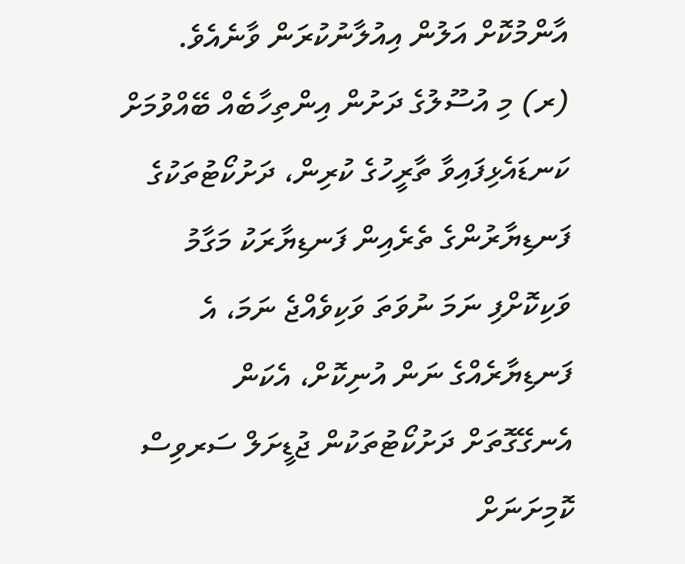އާންމުކޮށް އަލުން އިއުލާނުކުރަން ވާނެއެވެ.
(ރ) މި އުސޫލުގެ ދަށުން އިންތިހާބެއް ބޭއްވުމަށް ކަނޑައެޅިފައިވާ ތާރީހުގެ ކުރިން، ދަށުކޯޓުތަކުގެ ފަނޑިޔާރުންގެ ތެރެއިން ފަނޑިޔާރަކު މަގާމު ވަކިކޮށްފި ނަމަ ނުވަތަ ވަކިވެއްޖެ ނަމަ، އެ ފަނޑިޔާރެއްގެ ނަން އުނިކޮށް، އެކަން އެނގޭގޮތަށް ދަށުކޯޓުތަކުން ޖުޑީށަލް ސަރވިސް ކޮމިށަނަށް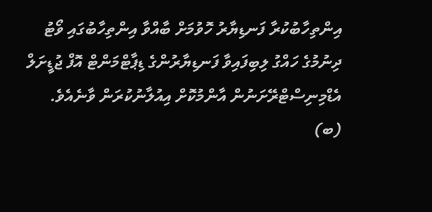އިންތިހާބުކުރާ ފަނޑިޔާރު ހޮވުމަށް ބާއްވާ އިންތިހާބުގައި ވޯޓު ދިނުމުގެ ހައްގު ލިބިފައިވާ ފަނޑިޔާރުންގެ ޑިޕާޓްމަންޓް އޮފް ޖުޑީށަލް އެޑްމިނިސްޓްރޭށަނުން އާންމުކޮށް އިއުލާނުކުރަން ވާނެއެވެ.
(ބ)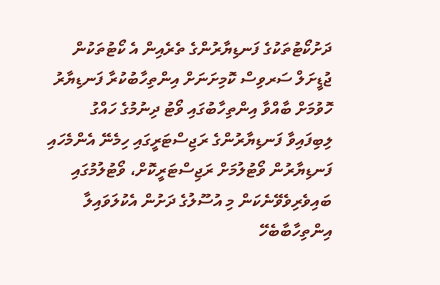ދަށުކޯޓުތަކުގެ ފަނޑިޔާރުންގެ ތެރެއިން އެ ކޯޓުތަކުން ޖުޑީށަލް ސަރވިސް ކޮމިށަނަށް އިންތިހާބުކުރާ ފަނޑިޔާރު ހޮވުމަށް ބާއްވާ އިންތިހާބުގައި ވޯޓު ދިނުމުގެ ހައްގު ލިބިފައިވާ ފަނޑިޔާރުންގެ ރަޖިސްޓަރީގައި ހިމެނޭ އެންމެހައި ފަނޑިޔާރުން ވޯޓުލުމަށް ރަޖިސްޓަރީކޮށް، ވޯޓުލުމުގައި ބައިވެރިވެވޭނެކަން މި އުސޫލުގެ ދަށުން އެކުލަވައިލާ އިންތިހާބާބެހޭ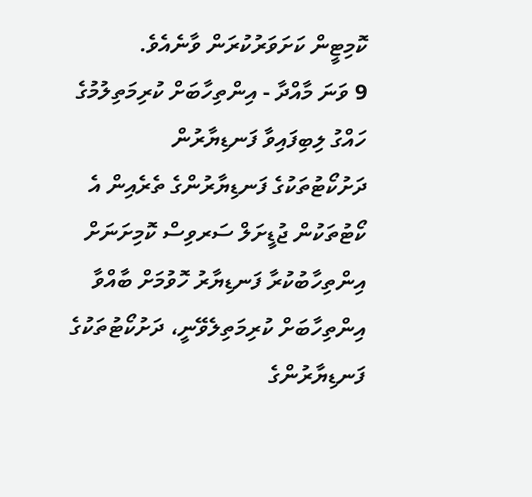ކޮމިޓީން ކަށަވަރުކުރަން ވާނެއެވެ.
9 ވަނަ މާއްދާ - އިންތިހާބަށް ކުރިމަތިލުމުގެ ހައްގު ލިބިފައިވާ ފަނޑިޔާރުން
ދަށުކޯޓުތަކުގެ ފަނޑިޔާރުންގެ ތެރެއިން އެ ކޯޓުތަކުން ޖުޑީށަލް ސަރވިސް ކޮމިށަނަށް އިންތިހާބުކުރާ ފަނޑިޔާރު ހޮވުމަށް ބާއްވާ އިންތިހާބަށް ކުރިމަތިލެވޭނީ، ދަށުކޯޓުތަކުގެ ފަނޑިޔާރުންގެ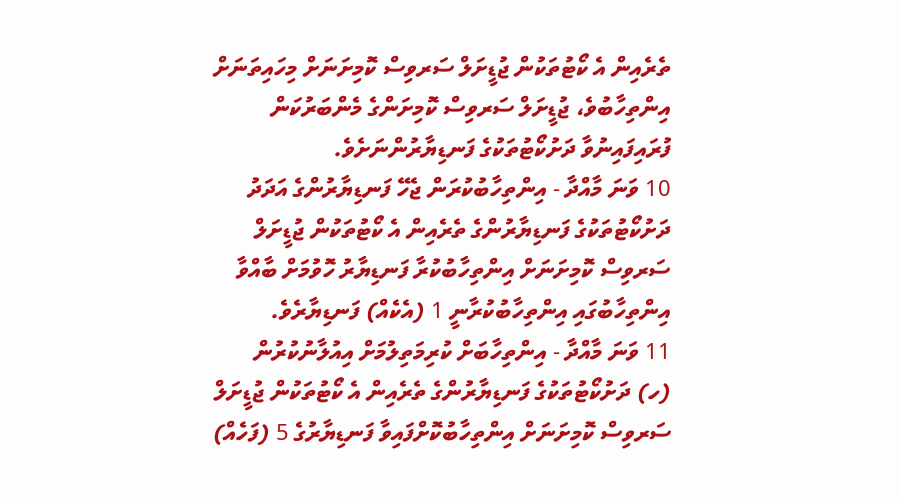ތެރެއިން އެ ކޯޓުތަކުން ޖުޑީށަލް ސަރވިސް ކޮމިށަނަށް މިހައިތަނަށް އިންތިހާބުވެ، ޖުޑީށަލް ސަރވިސް ކޮމިށަންގެ މެންބަރުކަން ފުރައިފައިނުވާ ދަށުކޯޓުތަކުގެ ފަނޑިޔާރުންނަށެވެ.
10 ވަނަ މާއްދާ - އިންތިހާބުކުރަން ޖެހޭ ފަނޑިޔާރުންގެ އަދަދު
ދަށުކޯޓުތަކުގެ ފަނޑިޔާރުންގެ ތެރެއިން އެ ކޯޓުތަކުން ޖުޑީށަލް ސަރވިސް ކޮމިށަނަށް އިންތިހާބުކުރާ ފަނޑިޔާރު ހޮވުމަށް ބާއްވާ އިންތިހާބުގައި އިންތިހާބުކުރާނީ 1 (އެކެއް) ފަނޑިޔާރެވެ.
11 ވަނަ މާއްދާ - އިންތިހާބަށް ކުރިމަތިލުމަށް އިއުލާނުކުރުން
(ހ) ދަށުކޯޓުތަކުގެ ފަނޑިޔާރުންގެ ތެރެއިން އެ ކޯޓުތަކުން ޖުޑީށަލް ސަރވިސް ކޮމިށަނަށް އިންތިހާބުކޮށްފައިވާ ފަނޑިޔާރުގެ 5 (ފަހެއް)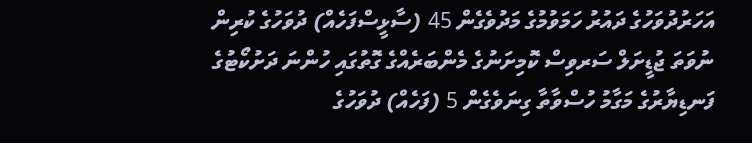އަހަރުދުވަހުގެ ދައުރު ހަމަވުމުގެ މަދުވެގެން 45 (ސާޅީސްފަހެއް) ދުވަހުގެ ކުރިން ނުވަތަ ޖުޑީށަލް ސަރވިސް ކޮމިށަނުގެ މެންބަރެއްގެ ގޮތުގައި ހުންނަ ދަށުކޯޓުގެ ފަނޑިޔާރުގެ މަގާމު ހުސްވާތާ ގިނަވެގެން 5 (ފަހެއް) ދުވަހުގެ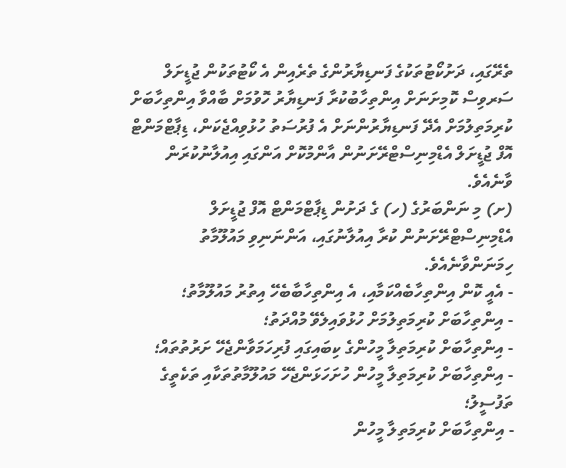ތެރޭގައި، ދަށުކޯޓުތަކުގެ ފަނޑިޔާރުންގެ ތެރެއިން އެ ކޯޓުތަކުން ޖުޑީށަލް ސަރވިސް ކޮމިށަނަށް އިންތިހާބުކުރާ ފަނޑިޔާރު ހޮވުމަށް ބާއްވާ އިންތިހާބަށް ކުރިމަތިލުމަށް އެދޭ ފަނޑިޔާރުންނަށް އެ ފުރުސަތު ހުޅުވިއްޖެކަން، ޑިޕާޓްމަންޓް އޮފް ޖުޑީށަލް އެޑްމިނިސްޓްރޭށަނުން އާންމުކޮށް އަންގައި އިއުލާނުކުރަން ވާނެއެވެ.
(ށ) މި ނަންބަރުގެ (ހ) ގެ ދަށުން ޑިޕާޓްމަންޓް އޮފް ޖުޑީށަލް އެޑްމިނިސްޓްރޭށަނުން ކުރާ އިއުލާނުގައި، އަންނަނިވި މައުލޫމާތު ހިމަނަންވާނެއެވެ.
- އެއީ ކޮން އިންތިހާބެއްކަމާއި، އެ އިންތިހާބާބެހޭ އިތުރު މައުލޫމާތު؛
- އިންތިހާބަށް ކުރިމަތިލުމަށް ހުޅުވައިލެވޭ މުއްދަތު؛
- އިންތިހާބަށް ކުރިމަތިލާ މީހުންގެ ކިބައިގައި ފުރިހަމަވާންޖެހޭ ށަރުތުތައް؛
- އިންތިހާބަށް ކުރިމަތިލާ މީހުން ހުށަހަޅަންޖެހޭ މައުލޫމާތުތަކާއި ތަކެތީގެ ތަފުސީލު؛
- އިންތިހާބަށް ކުރިމަތިލާ މީހުން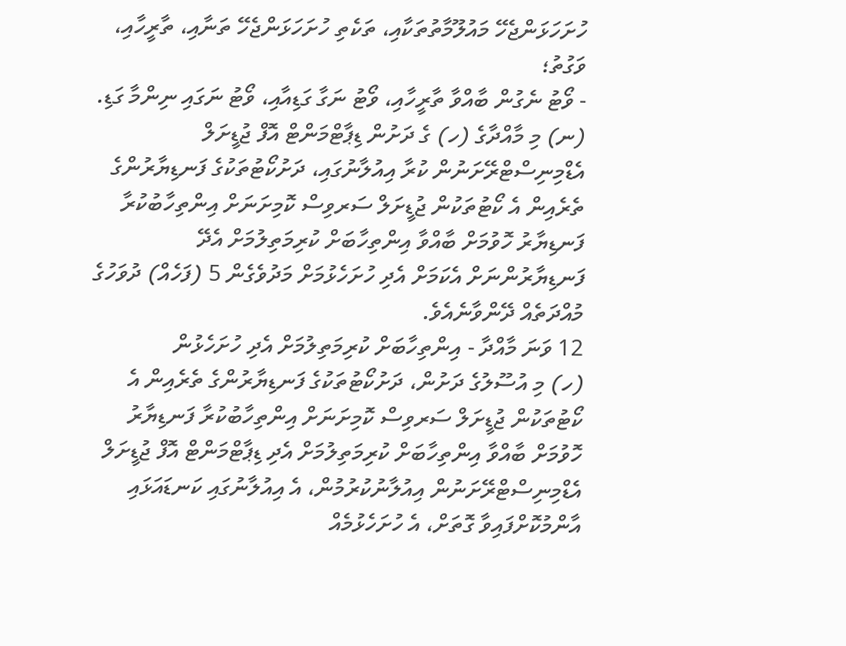ހުށަހަޅަންޖެހޭ މައުލޫމާތުތަކާއި، ތަކެތި ހުށަހަޅަންޖެހޭ ތަނާއި، ތާރީހާއި، ވަގުތު؛
- ވޯޓު ނެގުން ބާއްވާ ތާރީހާއި، ވޯޓު ނަގާ ގަޑިއާއި، ވޯޓު ނަގައި ނިންމާ ގަޑި.
(ނ) މި މާއްދާގެ (ހ) ގެ ދަށުން ޑިޕާޓްމަންޓް އޮފް ޖުޑީށަލް އެޑްމިނިސްޓްރޭށަނުން ކުރާ އިއުލާނުގައި، ދަށުކޯޓުތަކުގެ ފަނޑިޔާރުންގެ ތެރެއިން އެ ކޯޓުތަކުން ޖުޑީށަލް ސަރވިސް ކޮމިށަނަށް އިންތިހާބުކުރާ ފަނޑިޔާރު ހޮވުމަށް ބާއްވާ އިންތިހާބަށް ކުރިމަތިލުމަށް އެދޭ ފަނޑިޔާރުންނަށް އެކަމަށް އެދި ހުށަހެޅުމަށް މަދުވެގެން 5 (ފަހެއް) ދުވަހުގެ މުއްދަތެއް ދޭންވާނެއެވެ.
12 ވަނަ މާއްދާ - އިންތިހާބަށް ކުރިމަތިލުމަށް އެދި ހުށަހެޅުން
(ހ) މި އުސޫލުގެ ދަށުން، ދަށުކޯޓުތަކުގެ ފަނޑިޔާރުންގެ ތެރެއިން އެ ކޯޓުތަކުން ޖުޑީށަލް ސަރވިސް ކޮމިށަނަށް އިންތިހާބުކުރާ ފަނޑިޔާރު ހޮވުމަށް ބާއްވާ އިންތިހާބަށް ކުރިމަތިލުމަށް އެދި ޑިޕާޓްމަންޓް އޮފް ޖުޑީށަލް އެޑްމިނިސްޓްރޭށަނުން އިއުލާނުކުރުމުން، އެ އިއުލާނުގައި ކަނޑައަޅައި އާންމުކޮށްފައިވާ ގޮތަށް، އެ ހުށަހެޅުމެއް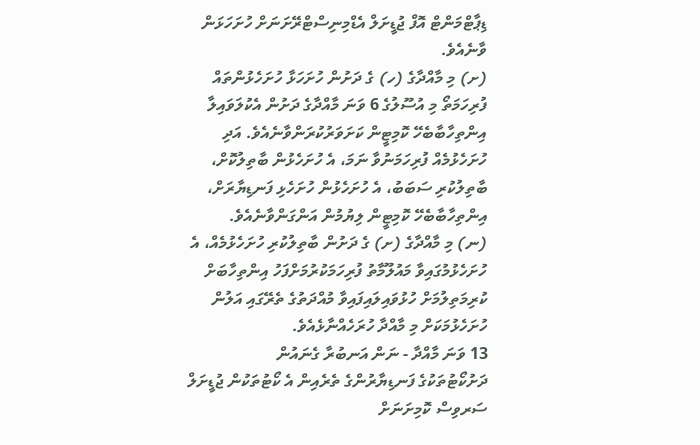ޑިޕާޓްމަންޓް އޮފް ޖުޑީށަލް އެޑްމިނިސްޓްރޭށަނަށް ހުށަހަޅަން ވާނެއެވެ.
(ށ) މި މާއްދާގެ (ހ) ގެ ދަށުން ހުށަހަޅާ ހުށަހެޅުންތައް ފުރިހަމަތޯ މި އުސޫލުގެ 6 ވަނަ މާއްދާގެ ދަށުން އެކުލަވައިލާ އިންތިހާބާބެހޭ ކޮމިޓީން ކަށަވަރުކުރަންވާނެއެވެ. އަދި ހުށަހެޅުމެއް ފުރިހަމަނުވާ ނަމަ، އެ ހުށަހެޅުން ބާތިލުކޮށް، ބާތިލުކުރި ސަބަބު، އެ ހުށަހެޅުން ހުށަހެޅި ފަނޑިޔާރަށް، އިންތިހާބާބެހޭ ކޮމިޓީން ލިޔުމުން އަންގަންވާނެއެވެ.
(ނ) މި މާއްދާގެ (ށ) ގެ ދަށުން ބާތިލުކުރި ހުށަހެޅުމެއް، އެ ހުށަހެޅުމުގައިވާ މައުލޫމާތު ފުރިހަމަކުރުމަށްފަހު އިންތިހާބަށް ކުރިމަތިލުމަށް ހުޅުވައިލައިފައިވާ މުއްދަތުގެ ތެރޭގައި އަލުން ހުށަހެޅުމަކަށް މި މާއްދާ ހުރަހެއްނާޅެއެވެ.
13 ވަނަ މާއްދާ - ނަން އަނބުރާ ގެނައުން
ދަށުކޯޓުތަކުގެ ފަނޑިޔާރުންގެ ތެރެއިން އެ ކޯޓުތަކުން ޖުޑީށަލް ސަރވިސް ކޮމިށަނަށް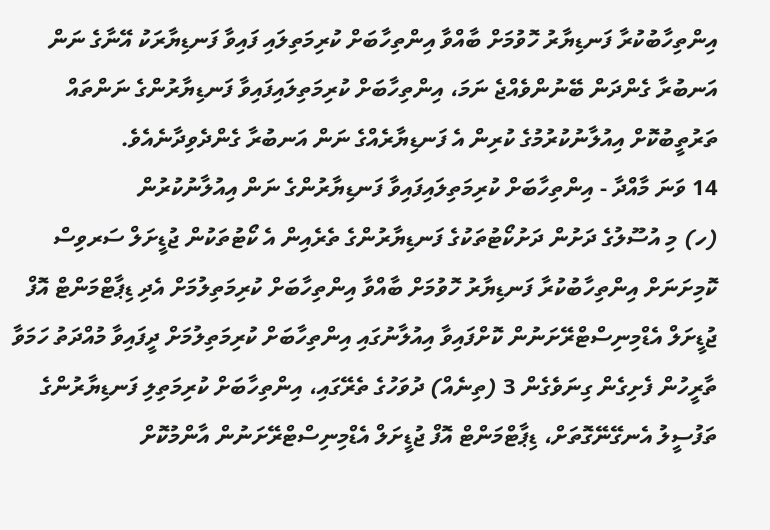އިންތިހާބުކުރާ ފަނޑިޔާރު ހޮވުމަށް ބާއްވާ އިންތިހާބަށް ކުރިމަތިލައި ފައިވާ ފަނޑިޔާރަކު އޭނާގެ ނަން އަނބުރާ ގެންދަން ބޭނުންވެއްޖެ ނަމަ، އިންތިހާބަށް ކުރިމަތިލައިފައިވާ ފަނޑިޔާރުންގެ ނަންތައް ތަރުތީބުކޮށް އިއުލާނުކުރުމުގެ ކުރިން އެ ފަނޑިޔާރެއްގެ ނަން އަނބުރާ ގެންދެވިދާނެއެވެ.
14 ވަނަ މާއްދާ - އިންތިހާބަށް ކުރިމަތިލައިފައިވާ ފަނޑިޔާރުންގެ ނަން އިއުލާނުކުރުން
(ހ) މި އުސޫލުގެ ދަށުން ދަށުކޯޓުތަކުގެ ފަނޑިޔާރުންގެ ތެރެއިން އެ ކޯޓުތަކުން ޖުޑީށަލް ސަރވިސް ކޮމިށަނަށް އިންތިހާބުކުރާ ފަނޑިޔާރު ހޮވުމަށް ބާއްވާ އިންތިހާބަށް ކުރިމަތިލުމަށް އެދި ޑިޕާޓްމަންޓް އޮފް ޖުޑީށަލް އެޑްމިނިސްޓްރޭށަނުން ކޮށްފައިވާ އިއުލާނުގައި އިންތިހާބަށް ކުރިމަތިލުމަށް ދީފައިވާ މުއްދަތު ހަމަވާ ތާރީހުން ފެށިގެން ގިނަވެގެން 3 (ތިނެއް) ދުވަހުގެ ތެރޭގައި، އިންތިހާބަށް ކުރިމަތިލި ފަނޑިޔާރުންގެ ތަފުސީލު އެނގޭނޭގޮތަށް، ޑިޕާޓްމަންޓް އޮފް ޖުޑީށަލް އެޑްމިނިސްޓްރޭށަނުން އާންމުކޮށް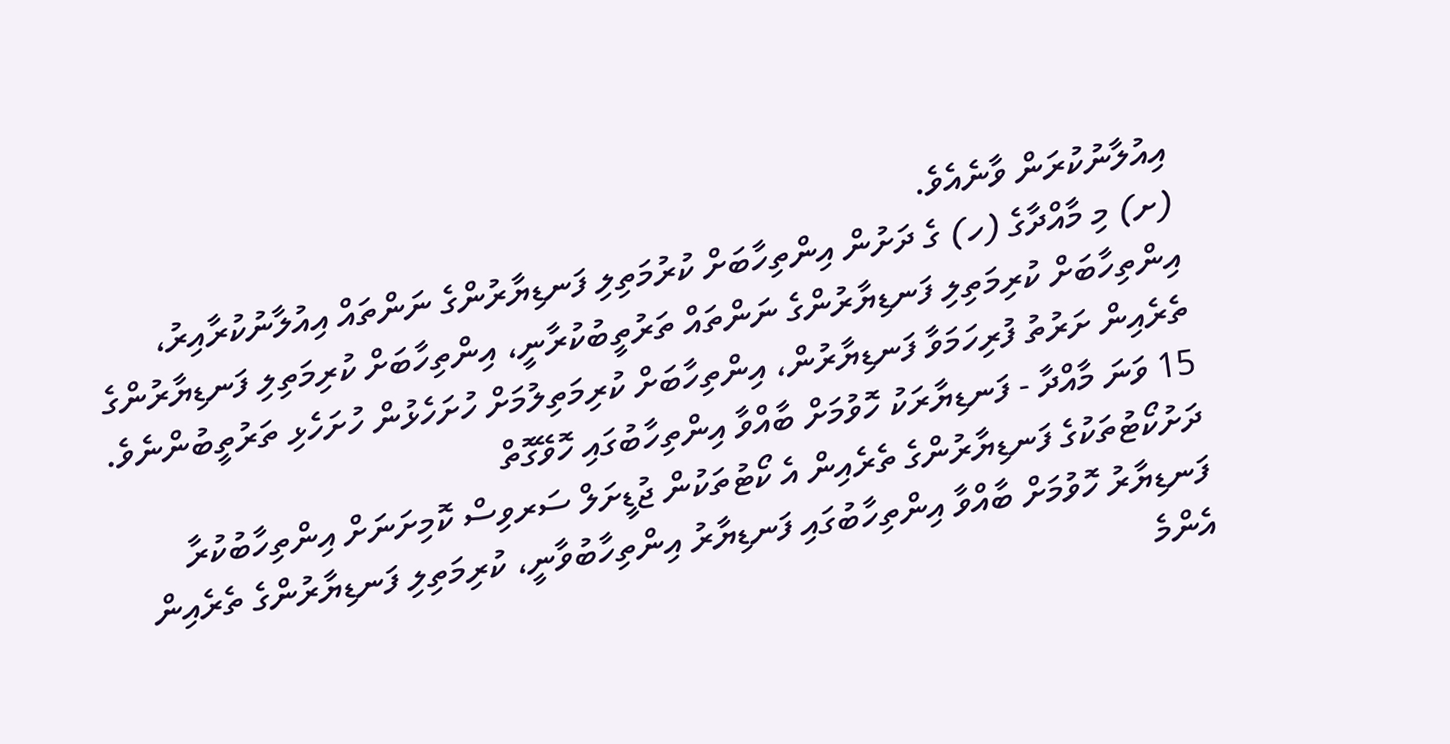އިއުލާނުކުރަން ވާނެއެވެ.
(ށ) މި މާއްދާގެ (ހ) ގެ ދަށުން އިންތިހާބަށް ކުރުމަތިލި ފަނޑިޔާރުންގެ ނަންތައް އިއުލާނުކުރާއިރު، އިންތިހާބަށް ކުރިމަތިލި ފަނޑިޔާރުންގެ ނަންތައް ތަރުތީބުކުރާނީ، އިންތިހާބަށް ކުރިމަތިލި ފަނޑިޔާރުންގެ ތެރެއިން ށަރުތު ފުރިހަމަވާ ފަނޑިޔާރުން، އިންތިހާބަށް ކުރިމަތިލުމަށް ހުށަހެޅުން ހުށަހެޅި ތަރުތީބުންނެވެ.
15 ވަނަ މާއްދާ - ފަނޑިޔާރަކު ހޮވުމަށް ބާއްވާ އިންތިހާބުގައި ހޮވޭގޮތް
ދަށުކޯޓުތަކުގެ ފަނޑިޔާރުންގެ ތެރެއިން އެ ކޯޓުތަކުން ޖުޑީށަލް ސަރވިސް ކޮމިށަނަށް އިންތިހާބުކުރާ ފަނޑިޔާރު ހޮވުމަށް ބާއްވާ އިންތިހާބުގައި ފަނޑިޔާރު އިންތިހާބުވާނީ، ކުރިމަތިލި ފަނޑިޔާރުންގެ ތެރެއިން އެންމެ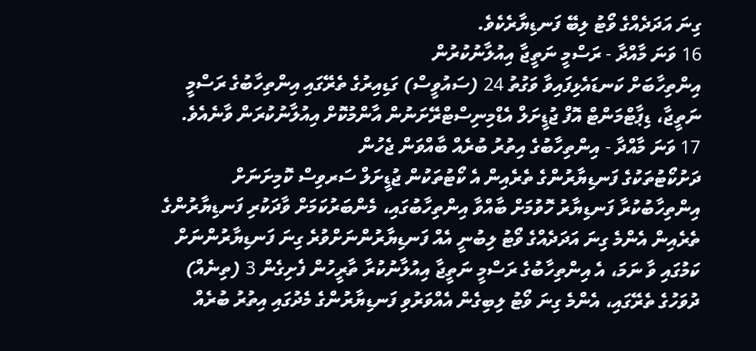ގިނަ އަދަދެއްގެ ވޯޓު ލިބޭ ފަނޑިޔާރެކެވެ.
16 ވަނަ މާއްދާ - ރަސްމީ ނަތީޖާ އިއުލާނުކުރުން
އިންތިހާބަށް ކަނޑައެޅިފައިވާ ވަގުތު 24 (ސައުވީސް) ގަޑިއިރުގެ ތެރޭގައި އިންތިހާބުގެ ރަސްމީ ނަތީޖާ، ޑިޕާޓްމަންޓް އޮފް ޖުޑީށަލް އެޑްމިނިސްޓްރޭށަނުން އާންމުކޮށް އިއުލާނުކުރަން ވާނެއެވެ.
17 ވަނަ މާއްދާ - އިންތިހާބުގެ އިތުރު ބުރެއް ބާއްވަން ޖެހުން
ދަށުކޯޓުތަކުގެ ފަނޑިޔާރުންގެ ތެރެއިން އެ ކޯޓުތަކުން ޖުޑީށަލް ސަރވިސް ކޮމިށަނަށް އިންތިހާބުކުރާ ފަނޑިޔާރު ހޮވުމަށް ބާއްވާ އިންތިހާބުގައި، މެންބަރުކަމަށް ވާދަކުރި ފަނޑިޔާރުންގެ ތެރެއިން އެންމެ ގިނަ އަދަދެއްގެ ވޯޓު ލިބުނީ އެއް ފަނޑިޔާރުންނަށްވުރެ ގިނަ ފަނޑިޔާރުންނަށް ކަމުގައި ވާ ނަމަ، އެ އިންތިހާބުގެ ރަސްމީ ނަތީޖާ އިއުލާނުކުރާ ތާރީހުން ފެށިގެން 3 (ތިނެއް) ދުވަހުގެ ތެރޭގައި، އެންމެ ގިނަ ވޯޓު ލިބިގެން އެއްވަރުވި ފަނޑިޔާރުންގެ މެދުގައި އިތުރު ބުރެއް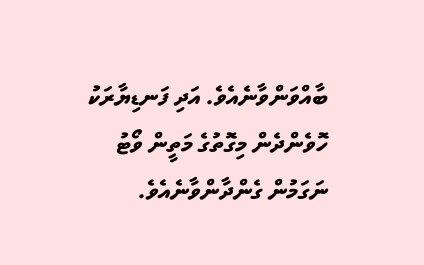ބާއްވަންވާނެއެވެ. އަދި ފަނޑިޔާރަކު ހޮވެންދެން މިގޮތުގެ މަތީން ވޯޓު ނަގަމުން ގެންދާންވާނެއެވެ.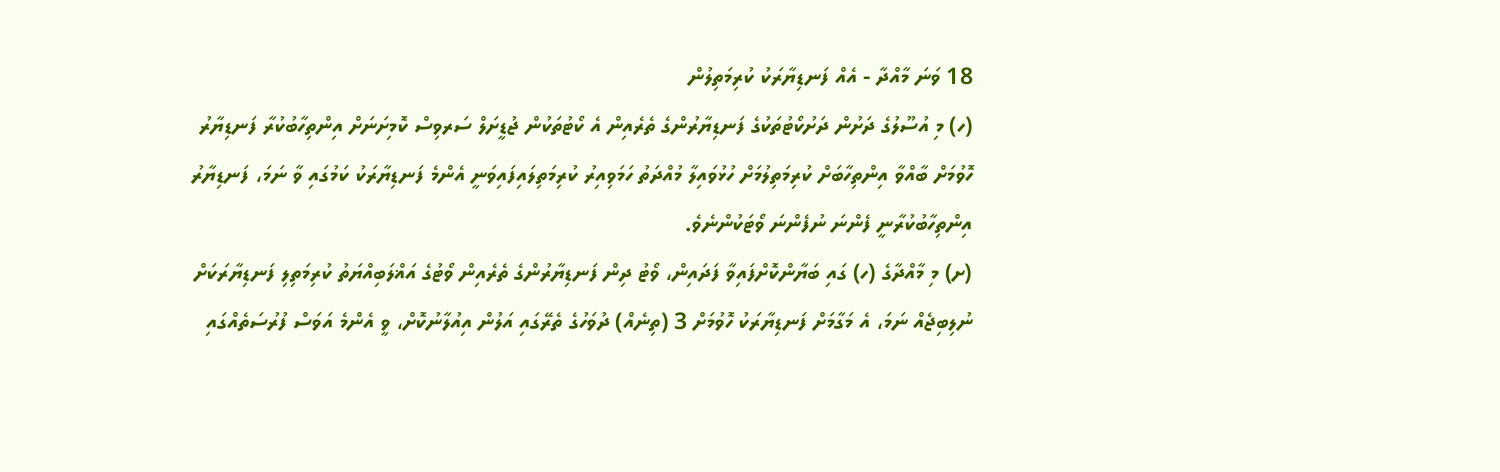18 ވަނަ މާއްދާ - އެއް ފަނޑިޔާރަކު ކުރިމަތިލުން
(ހ) މި އުސޫލުގެ ދަށުން ދަށުކޯޓުތަކުގެ ފަނޑިޔާރުންގެ ތެރެއިން އެ ކޯޓުތަކުން ޖުޑީށަލް ސަރވިސް ކޮމިށަނަށް އިންތިހާބުކުރާ ފަނޑިޔާރު ހޮވުމަށް ބާއްވާ އިންތިހާބަށް ކުރިމަތިލުމަށް ހުޅުވައިލާ މުއްދަތު ހަމަވިއިރު ކުރިމަތިލައިފައިވަނީ އެންމެ ފަނޑިޔާރަކު ކަމުގައި ވާ ނަމަ، ފަނޑިޔާރު އިންތިހާބުކުރާނީ ފެންނަ ނުފެންނަ ވޯޓަކުންނެވެ.
(ށ) މި މާއްދާގެ (ހ) ގައި ބަޔާންކޮށްފައިވާ ފަދައިން، ވޯޓު ދިން ފަނޑިޔާރުންގެ ތެރެއިން ވޯޓުގެ އަޣްލަބިއްޔަތު ކުރިމަތިލި ފަނޑިޔާރަކަށް ނުލިބިޖެއް ނަމަ، އެ މަގާމަށް ފަނޑިޔާރަކު ހޮވުމަށް 3 (ތިނެއް) ދުވަހުގެ ތެރޭގައި އަލުން އިއުލާނުކޮށް، ވީ އެންމެ އަވަސް ފުރުސަތެއްގައި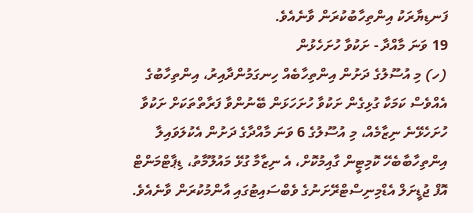ފަނޑިޔާރަކު އިންތިހާބުކުރަން ވާނެއެވެ.
19 ވަނަ މާއްދާ - ށަކުވާ ހުށަހެޅުން
(ހ) މި އުސޫލުގެ ދަށުން އިންތިހާބެއް ހިނގަމުންދާއިރު، އިންތިހާބުގެ އެއްވެސް ކަމަކާ ގުޅިގެން ށަކުވާ ހުށަހަޅަން ބޭނުންވާ ފަރާތްތަކަށް ށަކުވާ ހުށަހެޅޭނެ ނިޒާމެއް، މި އުސޫލުގެ 6 ވަނަ މާއްދާގެ ދަށުން އެކުލަވައިލާ އިންތިހާބާބެހޭ ކޮމިޓީން ގާއިމުކޮށް، އެ ނިޒާމާ ގުޅޭ މައުލޫމާތު، ޑިޕާޓްމަންޓް އޮފް ޖުޑީށަލް އެޑްމިނިސްޓްރޭށަނުގެ ވެބްސައިޓުގައި އާންމުކުރަން ވާނެއެވެ.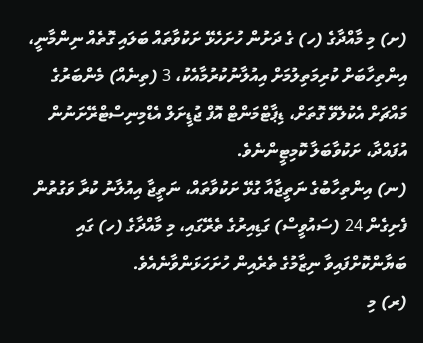(ށ) މި މާއްދާގެ (ހ) ގެ ދަށުން ހުށަހެޅޭ ށަކުވާތައް ބަލައި ގޮތެއް ނިންމާނީ، އިންތިހާބަށް ކުރިމަތިލުމަށް އިއުލާނުކުރުމާއެކު، 3 (ތިނެއް) މެންބަރުގެ މައްޗަށް އެކުލެވޭ ގޮތަށް، ޑިޕާޓްމަންޓް އޮފް ޖުޑީށަލް އެޑްމިނިސްޓްރޭށަނުން އުފައްދާ، ށަކުވާބަލާ ކޮމިޓީންނެވެ.
(ނ) އިންތިހާބުގެ ނަތީޖާއާ ގުޅޭ ށަކުވާތައް، ނަތީޖާ އިއުލާނު ކުރާ ވަގުތުން ފެށިގެން 24 (ސައުވީސް) ގަޑިއިރުގެ ތެރޭގައި، މި މާއްދާގެ (ހ) ގައި ބަޔާންކޮށްފައިވާ ނިޒާމުގެ ތެރެއިން ހުށަހަޅަންވާނެއެވެ.
(ރ) މި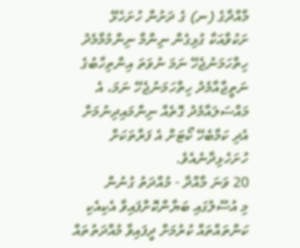މާއްދާގެ (ނ) ގެ ދަށުން ހުށަހެޅޭ ށަކުވާއަކާ ގުޅިގެން ނިންމާ ނިންމުމާމެދު ހިތްހަމަނުޖެހޭ ނަމަ ނުވަތަ އިންތިހާބުގެ ނަތީޖާއާމެދު ހިތްހަމަނުޖެހޭ ނަމަ، އެ މައްސަލައާމެދު ގޮތެއް ނިންމައިދިނުމަށް އެދި ކަމާބެހޭ ކޯޓަށް އެ ފަރާތަކަށް ހުށަހެޅިދާނެއެވެ.
20 ވަނަ މާއްދާ - މުއްދަތު ގުނުން
މި އުސޫލުގައި ބަޔާންކޮށްފައިވާ އެކިއެކި ކަންތައްތައް ކުރުމަށް ދީފައިވާ މުއްދަތުތައް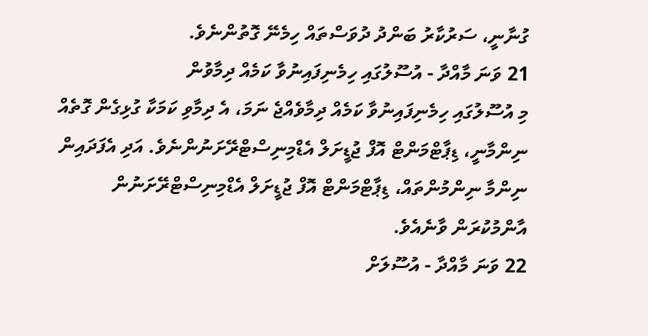ގުނާނީ، ސަރުކާރު ބަންދު ދުވަސްތައް ހިމެނޭ ގޮތުންނެވެ.
21 ވަނަ މާއްދާ - އުސޫލުގައި ހިމެނިފައިނުވާ ކަމެއް ދިމާވުން
މި އުސޫލުގައި ހިމެނިފައިނުވާ ކަމެއް ދިމާވެއްޖެ ނަމަ، އެ ދިމާވި ކަމަކާ ގުޅިގެން ގޮތެއް ނިންމާނީ، ޑިޕާޓްމަންޓް އޮފް ޖުޑީށަލް އެޑްމިނިސްޓްރޭށަނުންނެވެ. އަދި އެފަދައިން ނިންމާ ނިންމުންތައް، ޑިޕާޓްމަންޓް އޮފް ޖުޑީށަލް އެޑްމިނިސްޓްރޭށަނުން އާންމުކުރަން ވާނެއެވެ.
22 ވަނަ މާއްދާ - އުސޫލަށް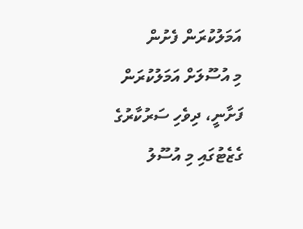އަމަލުކުރަން ފެށުން
މި އުސޫލަށް އަމަލުކުރަން ފަށާނީ، ދިވެހި ސަރުކާރުގެ ގެޒެޓުގައި މި އުސޫލު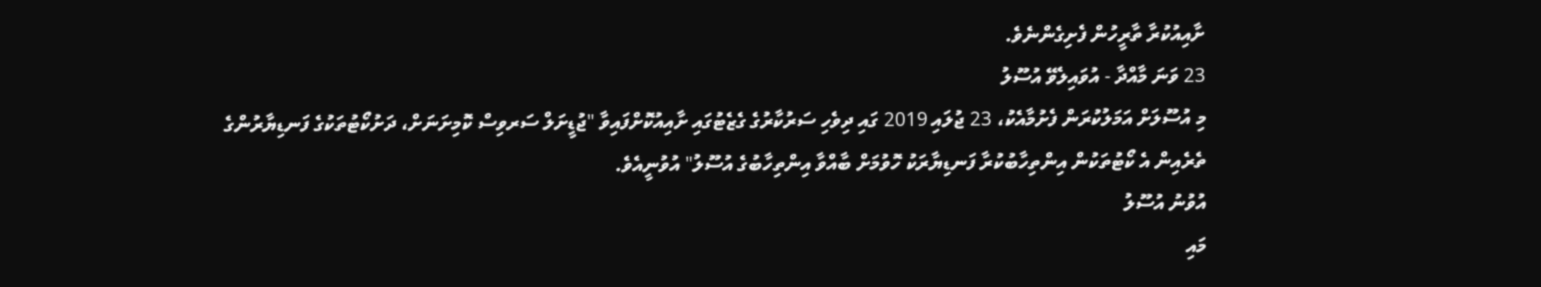ށާއިއުކުރާ ތާރީހުން ފެށިގެންނެވެ.
23 ވަނަ މާއްދާ - އުވައިލެވޭ އުސޫލު
މި އުސޫލަށް އަމަލުކުރަން ފެށުމާއެކު، 23 ޖުލައި 2019 ގައި ދިވެހި ސަރުކާރުގެ ގެޒެޓުގައި ށާއިއުކޮށްފައިވާ "ޖުޑީށަލް ސަރވިސް ކޮމިށަނަށް، ދަށުކޯޓުތަކުގެ ފަނޑިޔާރުންގެ ތެރެއިން އެ ކޯޓުތަކުން އިންތިހާބުކުރާ ފަނޑިޔާރަކު ހޮވުމަށް ބާއްވާ އިންތިހާބުގެ އުސޫލު" އުވުނީއެވެ.
އުވުނު އުސޫލު
މައި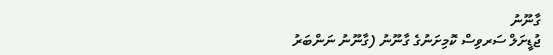ގާނޫނު
ޖުޑީށަލް ސަރވިސް ކޮމިށަނުގެ ގާނޫނު (ގާނޫނު ނަންބަރު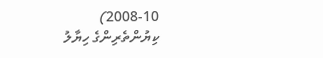2008-10)
ކިޔުންތެރިންގެ ހިޔާލު